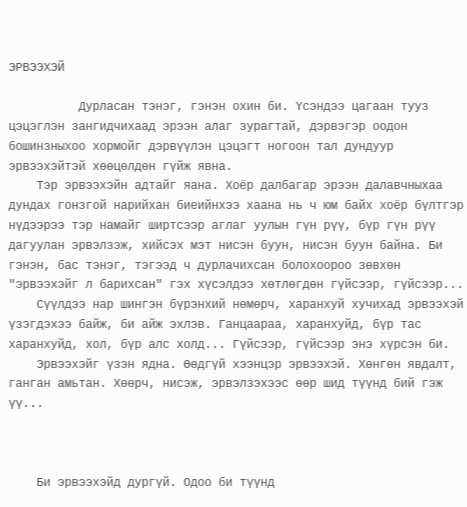ЭРВЭЭХЭЙ

          Дурласан тэнэг, гэнэн охин би. Үсэндээ цагаан тууз цэцэглэн зангидчихаад эрээн алаг зурагтай, дэрвэгэр оодон бошинзныхоо хормойг дэрвүүлэн цэцэгт ногоон тал дундуур эрвээхэйтэй хөөцөлдөн гүйж явна.
    Тэр эрвээхэйн адтайг яана. Хоёр далбагар эрээн далавчныхаа дундах гонзгой нарийхан биеийнхээ хаана нь ч юм байх хоёр бүлтгэр нүдээрээ тэр намайг ширтсээр аглаг уулын гүн рүү, бүр гүн рүү дагуулан эрвэлзэж, хийсэх мэт нисэн буун, нисэн буун байна. Би гэнэн, бас тэнэг, тэгээд ч дурлачихсан болохоороо зөвхөн "эрвээхэйг л барихсан" гэх хүсэлдээ хөтлөгдөн гүйсээр, гүйсээр...
    Сүүлдээ нар шингэн бүрэнхий нөмөрч, харанхуй хучихад эрвээхэй үзэгдэхээ байж, би айж эхлэв. Ганцаараа, харанхуйд, бүр тас харанхуйд, хол, бүр алс холд... Гүйсээр, гүйсээр энэ хүрсэн би.
    Эрвээхэйг үзэн ядна. Өөдгүй хээнцэр эрвээхэй. Хөнгөн явдалт, ганган амьтан. Хөөрч, нисэж, эрвэлзэхээс өөр шид түүнд бий гэж үү...



    Би эрвээхэйд дургүй. Одоо би түүнд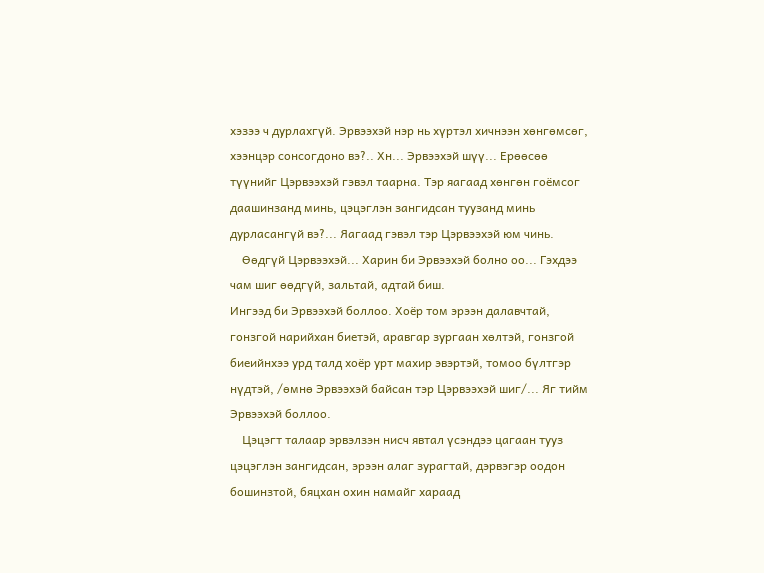хэзээ ч дурлахгүй. Эрвээхэй нэр нь хүртэл хичнээн хөнгөмсөг, хээнцэр сонсогдоно вэ?.. Хн... Эрвээхэй шүү... Ерөөсөө түүнийг Цэрвээхэй гэвэл таарна. Тэр яагаад хөнгөн гоёмсог даашинзанд минь, цэцэглэн зангидсан туузанд минь дурласангүй вэ?... Яагаад гэвэл тэр Цэрвээхэй юм чинь.
    Өөдгүй Цэрвээхэй... Харин би Эрвээхэй болно оо... Гэхдээ чам шиг өөдгүй, зальтай, адтай биш.
Ингээд би Эрвээхэй боллоо. Хоёр том эрээн далавчтай, гонзгой нарийхан биетэй, аравгар зургаан хөлтэй, гонзгой биеийнхээ урд талд хоёр урт махир эвэртэй, томоо бүлтгэр нүдтэй, /өмнө Эрвээхэй байсан тэр Цэрвээхэй шиг/... Яг тийм Эрвээхэй боллоо.
    Цэцэгт талаар эрвэлзэн нисч явтал үсэндээ цагаан тууз цэцэглэн зангидсан, эрээн алаг зурагтай, дэрвэгэр оодон бошинзтой, бяцхан охин намайг хараад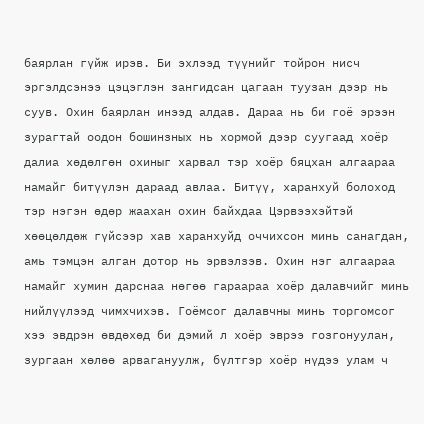баярлан гүйж ирэв. Би эхлээд түүнийг тойрон нисч эргэлдсэнээ цэцэглэн зангидсан цагаан туузан дээр нь суув. Охин баярлан инээд алдав. Дараа нь би гоё эрээн зурагтай оодон бошинзных нь хормой дээр суугаад хоёр далиа хөдөлгөн охиныг харвал тэр хоёр бяцхан алгаараа намайг битүүлэн дараад авлаа. Битүү, харанхуй болоход тэр нэгэн өдөр жаахан охин байхдаа Цэрвээхэйтэй хөөцөлдөж гүйсээр хав харанхуйд оччихсон минь санагдан, амь тэмцэн алган дотор нь эрвэлзэв. Охин нэг алгаараа намайг хумин дарснаа нөгөө гараараа хоёр далавчийг минь нийлүүлээд чимхчихэв. Гоёмсог далавчны минь торгомсог хээ эвдрэн өвдөхөд би дэмий л хоёр эврээ гозгонуулан, зургаан хөлөө арвагануулж, бүлтгэр хоёр нүдээ улам ч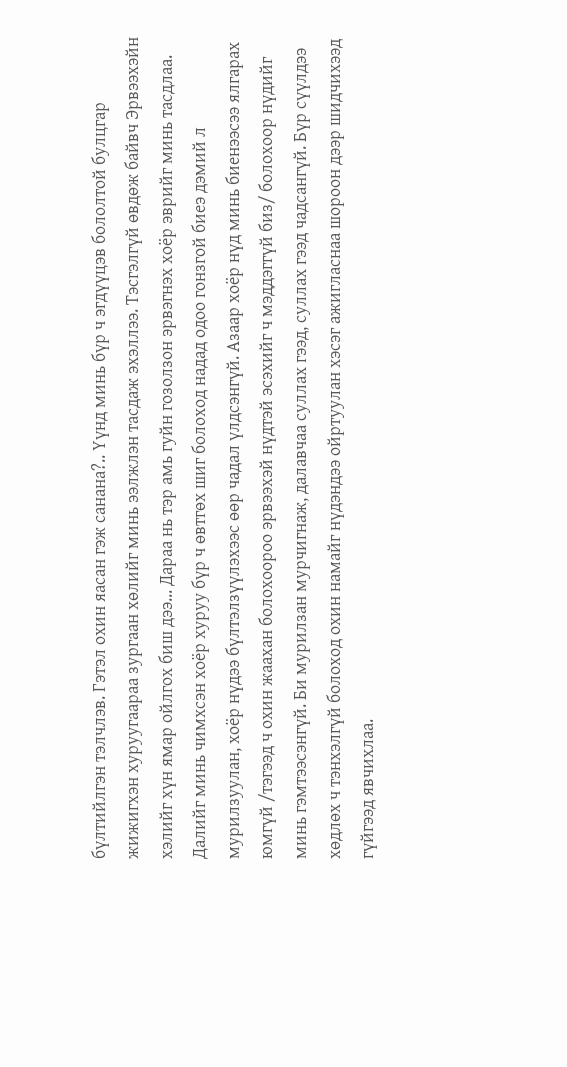бүлтийлгэн тэлчлэв. Гэтэл охин яасан гэж санана?.. Үүнд минь бүр ч эгдүүцэв бололтой булцгар жижигхэн хуруугаараа зургаан хөлийг минь ээлжлэн тасдаж эхэллээ. Тэсгэлгүй өвдөж байвч Эрвээхэйн хэлийг хүн ямар ойлгох биш дээ... Дараа нь тэр амь гуйн гозолзон эрвэгнэх хоёр эврийг минь тасдлаа. Далийг минь чимхсэн хоёр хуруу бүр ч өвтгөх шиг болоход надад одоо гонзгой биеэ дэмий л мурилзуулан, хоёр нүдээ бүлтэлзүүлэхээс өөр чадал үлдсэнгүй. Азаар хоёр нүд минь биенээсээ ялгарах юмгүй /тэгээд ч охин жаахан болохоороо эрвээхэй нүдтэй эсэхийг ч мэддэггүй биз/ болохоор нүдийг минь гэмтээсэнгүй. Би мурилзан мурчигнаж, далавчаа суллах гээд, суллах гээд чадсангүй. Бүр сүүлдээ хөдлөх ч тэнхэлгүй болоход охин намайг нүдэндээ ойртуулан хэсэг ажигласнаа шороон дээр шидчихээд гүйгээд явчихлаа.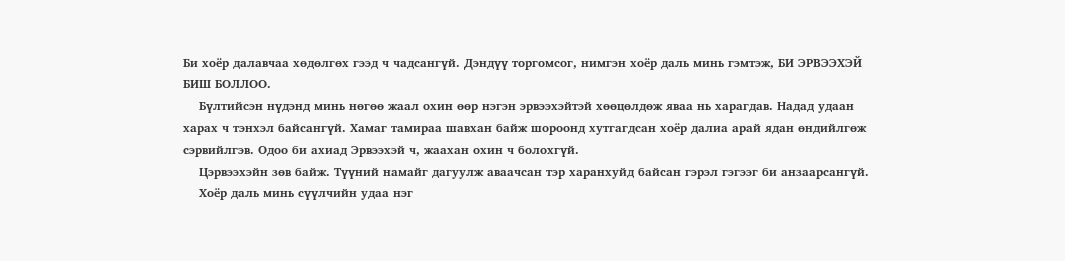Би хоёр далавчаа хөдөлгөх гээд ч чадсангүй. Дэндүү торгомсог, нимгэн хоёр даль минь гэмтэж, БИ ЭРВЭЭХЭЙ БИШ БОЛЛОО.
    Бүлтийсэн нүдэнд минь нөгөө жаал охин өөр нэгэн эрвээхэйтэй хөөцөлдөж яваа нь харагдав. Надад удаан харах ч тэнхэл байсангүй. Хамаг тамираа шавхан байж шороонд хутгагдсан хоёр далиа арай ядан өндийлгөж сэрвийлгэв. Одоо би ахиад Эрвээхэй ч, жаахан охин ч болохгүй.
    Цэрвээхэйн зөв байж. Түүний намайг дагуулж аваачсан тэр харанхуйд байсан гэрэл гэгээг би анзаарсангүй.
    Хоёр даль минь сүүлчийн удаа нэг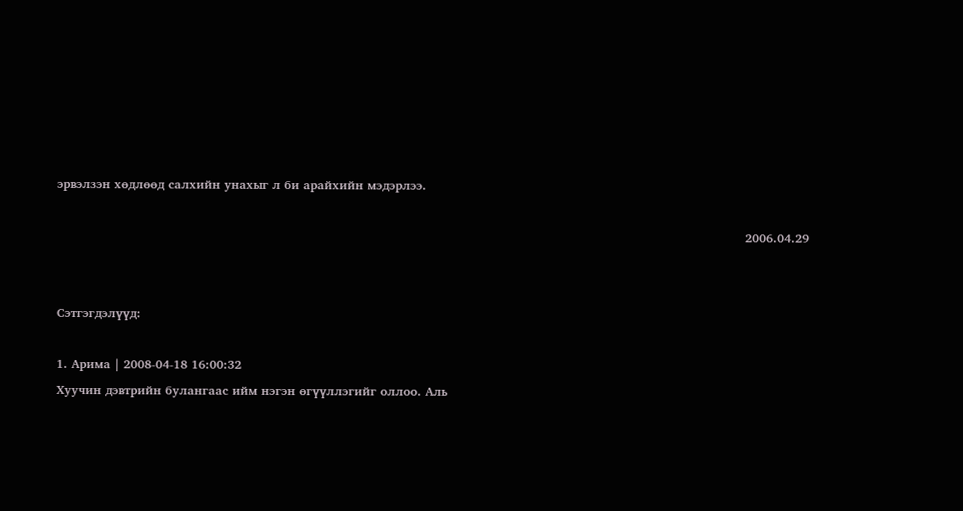эрвэлзэн хөдлөөд салхийн унахыг л би арайхийн мэдэрлээ.

                                                                                                                                                                            2006.04.29


Сэтгэгдэлүүд:

1. Арима | 2008-04-18 16:00:32
Хуучин дэвтрийн булангаас ийм нэгэн өгүүллэгийг оллоо. Аль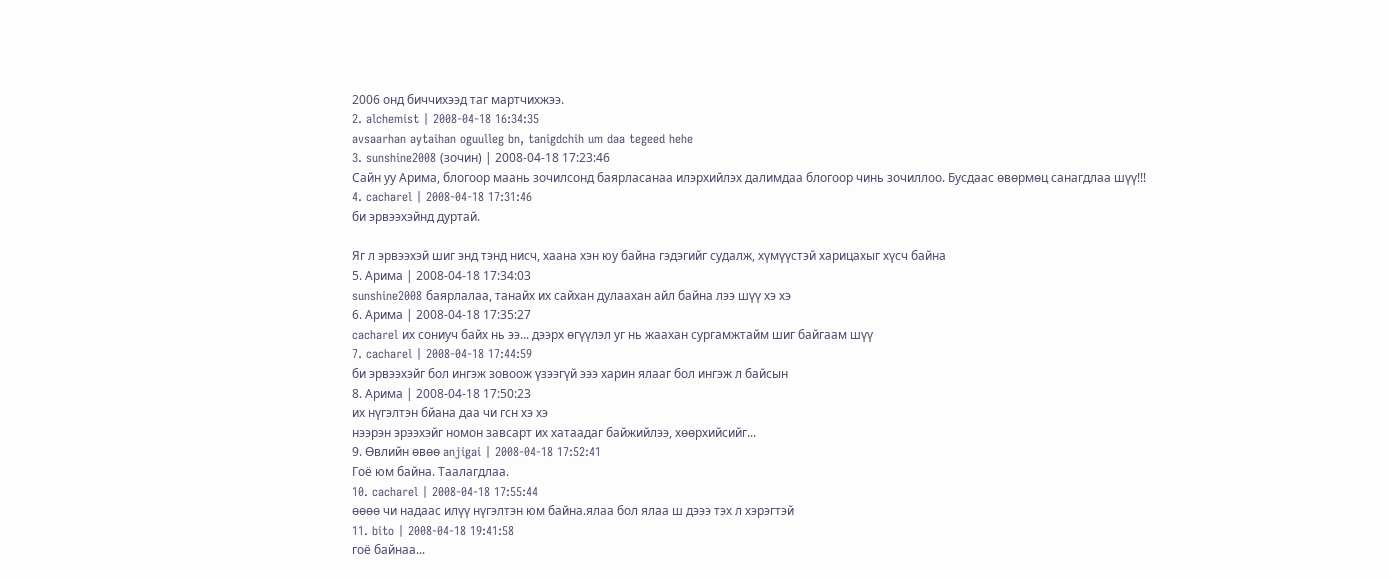2006 онд биччихээд таг мартчихжээ.
2. alchemist | 2008-04-18 16:34:35
avsaarhan aytaihan oguulleg bn, tanigdchih um daa tegeed hehe
3. sunshine2008 (зочин) | 2008-04-18 17:23:46
Сайн уу Арима, блогоор маань зочилсонд баярласанаа илэрхийлэх далимдаа блогоор чинь зочиллоо. Бусдаас өвөрмөц санагдлаа шүү!!!
4. cacharel | 2008-04-18 17:31:46
би эрвээхэйнд дуртай.

Яг л эрвээхэй шиг энд тэнд нисч, хаана хэн юу байна гэдэгийг судалж, хүмүүстэй харицахыг хүсч байна
5. Арима | 2008-04-18 17:34:03
sunshine2008 баярлалаа, танайх их сайхан дулаахан айл байна лээ шүү хэ хэ
6. Арима | 2008-04-18 17:35:27
cacharel их сониуч байх нь ээ... дээрх өгүүлэл уг нь жаахан сургамжтайм шиг байгаам шүү
7. cacharel | 2008-04-18 17:44:59
би эрвээхэйг бол ингэж зовоож үзээгүй эээ харин ялааг бол ингэж л байсын
8. Арима | 2008-04-18 17:50:23
их нүгэлтэн бйана даа чи гсн хэ хэ
нээрэн эрээхэйг номон завсарт их хатаадаг байжийлээ, хөөрхийсийг...
9. Өвлийн өвөө anjigai | 2008-04-18 17:52:41
Гоё юм байна. Таалагдлаа.
10. cacharel | 2008-04-18 17:55:44
өөөө чи надаас илүү нүгэлтэн юм байна.ялаа бол ялаа ш дэээ тэх л хэрэгтэй
11. bito | 2008-04-18 19:41:58
гоё байнаа...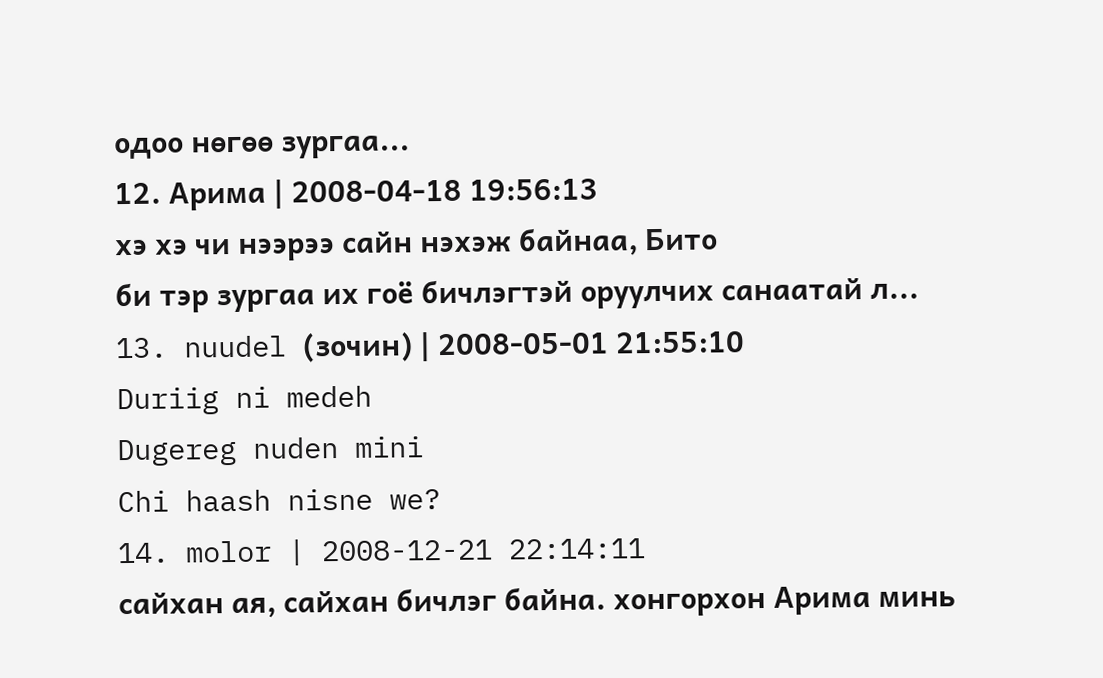одоо нөгөө зургаа...
12. Арима | 2008-04-18 19:56:13
хэ хэ чи нээрээ сайн нэхэж байнаа, Бито
би тэр зургаа их гоё бичлэгтэй оруулчих санаатай л...
13. nuudel (зочин) | 2008-05-01 21:55:10
Duriig ni medeh
Dugereg nuden mini
Chi haash nisne we?
14. molor | 2008-12-21 22:14:11
сайхан ая, сайхан бичлэг байна. хонгорхон Арима минь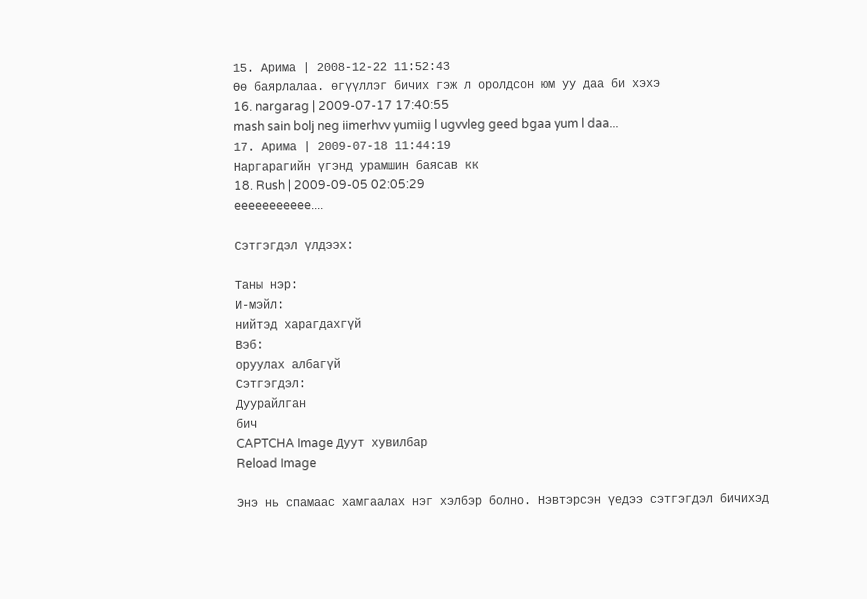15. Арима | 2008-12-22 11:52:43
Өө баярлалаа. өгүүллэг бичих гэж л оролдсон юм уу даа би хэхэ
16. nargarag | 2009-07-17 17:40:55
mash sain bolj neg iimerhvv yumiig l ugvvleg geed bgaa yum l daa...
17. Арима | 2009-07-18 11:44:19
Наргарагийн үгэнд урамшин баясав кк
18. Rush | 2009-09-05 02:05:29
eeeeeeeeeee....

Сэтгэгдэл үлдээх:

Таны нэр:
И-мэйл:
нийтэд харагдахгүй
Вэб:
оруулах албагүй
Сэтгэгдэл:
Дуурайлган
бич
CAPTCHA Image Дуут хувилбар
Reload Image

Энэ нь спамаас хамгаалах нэг хэлбэр болно. Нэвтэрсэн үедээ сэтгэгдэл бичихэд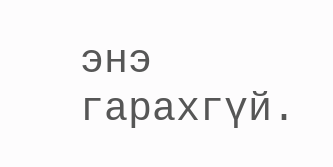энэ гарахгүй.